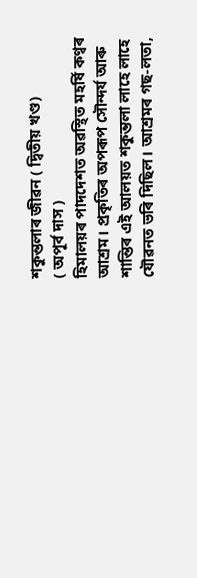শকুন্তলাৰ জীৱন ( দ্বিতীয় খণ্ড)
( অপূৰ্ব দাস )
হিমালয়ৰ পাদদেশত অৱস্থিত মহৰ্ষি কণ্বৰ আশ্ৰম। প্ৰকৃতিৰ অপৰূপ সৌন্দৰ্য আৰু শান্তিৰ এই আলয়ত শকুন্তলা লাহে লাহে যৌৱনত ভৰি দিছিল। আশ্ৰমৰ গছ-লতা,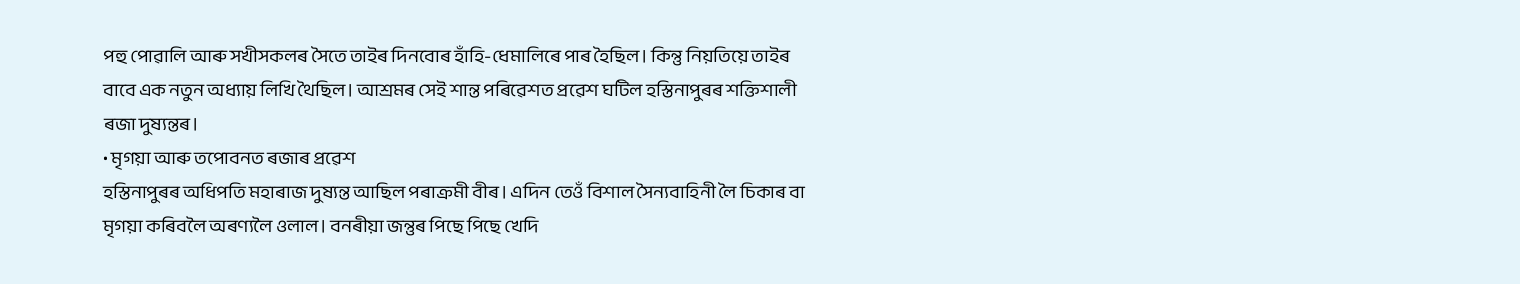পহু পোৱালি আৰু সখীসকলৰ সৈতে তাইৰ দিনবোৰ হাঁহি-ধেমালিৰে পাৰ হৈছিল। কিন্তু নিয়তিয়ে তাইৰ বাবে এক নতুন অধ্যায় লিখি থৈছিল। আশ্ৰমৰ সেই শান্ত পৰিৱেশত প্ৰৱেশ ঘটিল হস্তিনাপুৰৰ শক্তিশালী ৰজা দুষ্যন্তৰ।
• মৃগয়া আৰু তপোবনত ৰজাৰ প্ৰৱেশ
হস্তিনাপুৰৰ অধিপতি মহাৰাজ দুষ্যন্ত আছিল পৰাক্ৰমী বীৰ। এদিন তেওঁ বিশাল সৈন্যবাহিনী লৈ চিকাৰ বা মৃগয়া কৰিবলৈ অৰণ্যলৈ ওলাল। বনৰীয়া জন্তুৰ পিছে পিছে খেদি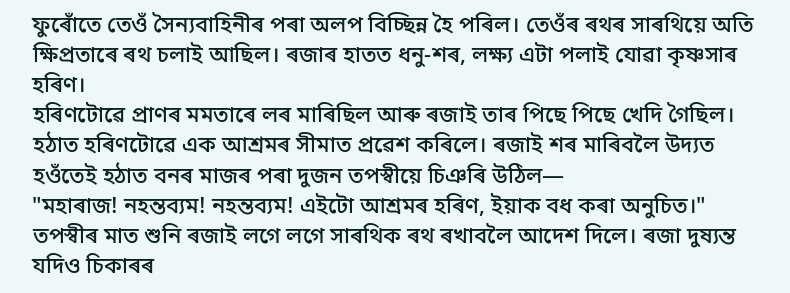ফুৰোঁতে তেওঁ সৈন্যবাহিনীৰ পৰা অলপ বিচ্ছিন্ন হৈ পৰিল। তেওঁৰ ৰথৰ সাৰথিয়ে অতি ক্ষিপ্ৰতাৰে ৰথ চলাই আছিল। ৰজাৰ হাতত ধনু-শৰ, লক্ষ্য এটা পলাই যোৱা কৃষ্ণসাৰ হৰিণ।
হৰিণটোৱে প্ৰাণৰ মমতাৰে লৰ মাৰিছিল আৰু ৰজাই তাৰ পিছে পিছে খেদি গৈছিল। হঠাত হৰিণটোৱে এক আশ্ৰমৰ সীমাত প্ৰৱেশ কৰিলে। ৰজাই শৰ মাৰিবলৈ উদ্যত হওঁতেই হঠাত বনৰ মাজৰ পৰা দুজন তপস্বীয়ে চিঞৰি উঠিল—
"মহাৰাজ! নহন্তব্যম! নহন্তব্যম! এইটো আশ্ৰমৰ হৰিণ, ইয়াক বধ কৰা অনুচিত।"
তপস্বীৰ মাত শুনি ৰজাই লগে লগে সাৰথিক ৰথ ৰখাবলৈ আদেশ দিলে। ৰজা দুষ্যন্ত যদিও চিকাৰৰ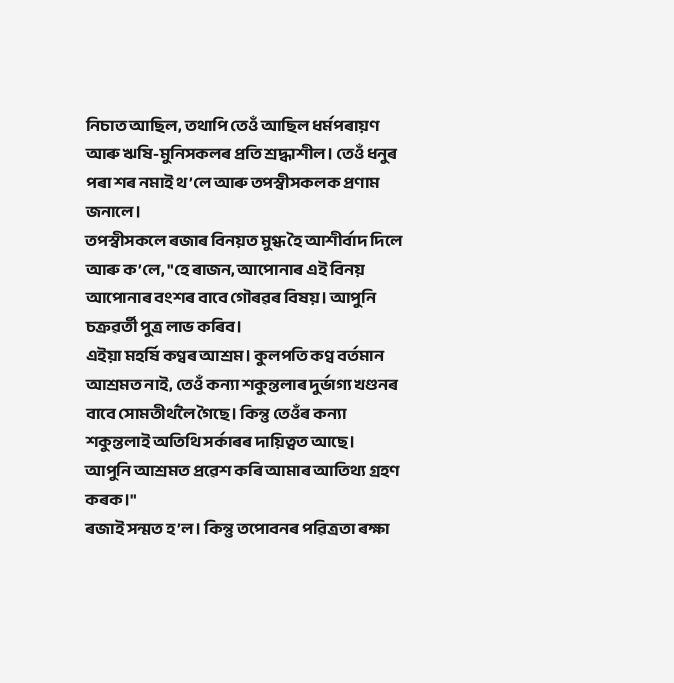নিচাত আছিল, তথাপি তেওঁ আছিল ধৰ্মপৰায়ণ আৰু ঋষি-মুনিসকলৰ প্ৰতি শ্ৰদ্ধাশীল। তেওঁ ধনুৰ পৰা শৰ নমাই থ’লে আৰু তপস্বীসকলক প্ৰণাম জনালে।
তপস্বীসকলে ৰজাৰ বিনয়ত মুগ্ধ হৈ আশীৰ্বাদ দিলে আৰু ক’লে, "হে ৰাজন, আপোনাৰ এই বিনয় আপোনাৰ বংশৰ বাবে গৌৰৱৰ বিষয়। আপুনি চক্ৰৱৰ্তী পুত্ৰ লাভ কৰিব।
এইয়া মহৰ্ষি কণ্বৰ আশ্ৰম। কুলপতি কণ্ব বৰ্তমান আশ্ৰমত নাই, তেওঁ কন্যা শকুন্তলাৰ দুৰ্ভাগ্য খণ্ডনৰ বাবে সোমতীৰ্থলৈ গৈছে। কিন্তু তেওঁৰ কন্যা শকুন্তলাই অতিথি সৰ্কাৰৰ দায়িত্বত আছে। আপুনি আশ্ৰমত প্ৰৱেশ কৰি আমাৰ আতিথ্য গ্ৰহণ কৰক।"
ৰজাই সন্মত হ’ল। কিন্তু তপোবনৰ পৱিত্ৰতা ৰক্ষা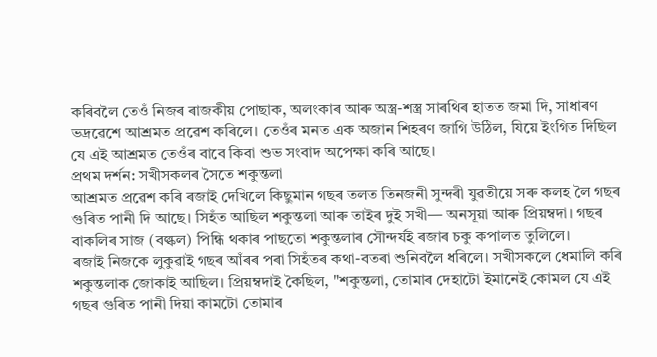কৰিবলৈ তেওঁ নিজৰ ৰাজকীয় পোছাক, অলংকাৰ আৰু অস্ত্ৰ-শস্ত্ৰ সাৰথিৰ হাতত জমা দি, সাধাৰণ ভদ্ৰৱেশে আশ্ৰমত প্ৰৱেশ কৰিলে। তেওঁৰ মনত এক অজান শিহৰণ জাগি উঠিল, যিয়ে ইংগিত দিছিল যে এই আশ্ৰমত তেওঁৰ বাবে কিবা শুভ সংবাদ অপেক্ষা কৰি আছে।
প্ৰথম দৰ্শন: সখীসকলৰ সৈতে শকুন্তলা
আশ্ৰমত প্ৰৱেশ কৰি ৰজাই দেখিলে কিছুমান গছৰ তলত তিনজনী সুন্দৰী যুৱতীয়ে সৰু কলহ লৈ গছৰ গুৰিত পানী দি আছে। সিহঁত আছিল শকুন্তলা আৰু তাইৰ দুই সখী— অনসূয়া আৰু প্ৰিয়ম্বদা। গছৰ বাকলিৰ সাজ (বল্কল) পিন্ধি থকাৰ পাছতো শকুন্তলাৰ সৌন্দৰ্যই ৰজাৰ চকু কপালত তুলিলে।
ৰজাই নিজকে লুকুৱাই গছৰ আঁৰৰ পৰা সিহঁতৰ কথা-বতৰা শুনিবলৈ ধৰিলে। সখীসকলে ধেমালি কৰি শকুন্তলাক জোকাই আছিল। প্ৰিয়ম্বদাই কৈছিল, "শকুন্তলা, তোমাৰ দেহাটো ইমানেই কোমল যে এই গছৰ গুৰিত পানী দিয়া কামটো তোমাৰ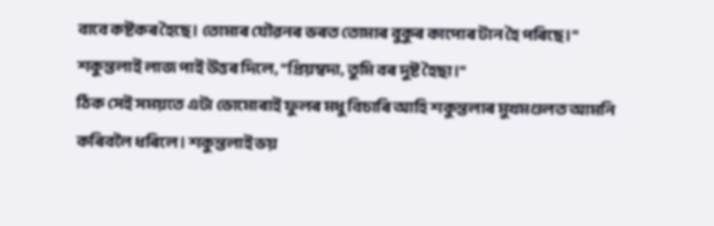বাবে কষ্টকৰ হৈছে। তোমাৰ যৌৱনৰ ভৰত তোমাৰ বুকুৰ কাপোৰ টান হৈ পৰিছে।"
শকুন্তলাই লাজ পাই উত্তৰ দিলে, "প্ৰিয়ম্বদা, তুমি বৰ দুষ্ট হৈছা।"
ঠিক সেই সময়তে এটা ভোমোৰাই ফুলৰ মধু বিচাৰি আহি শকুন্তলাৰ মুখমণ্ডলত আমনি কৰিবলৈ ধৰিলে। শকুন্তলাই ভয়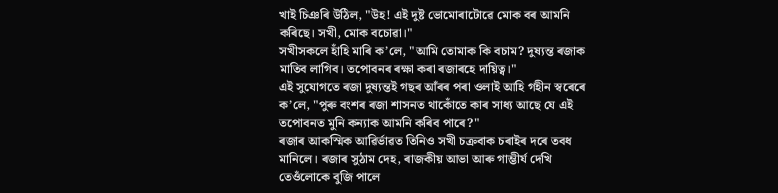খাই চিঞৰি উঠিল, "উহ! এই দুষ্ট ভোমোৰাটোৱে মোক বৰ আমনি কৰিছে। সখী, মোক বচোৱা।"
সখীসকলে হাঁহি মাৰি ক’লে, "আমি তোমাক কি বচাম? দুষ্যন্ত ৰজাক মাতিব লাগিব। তপোবনৰ ৰক্ষা কৰা ৰজাৰহে দায়িত্ব।"
এই সুযোগতে ৰজা দুষ্যন্তই গছৰ আঁৰৰ পৰা ওলাই আহি গহীন স্বৰেৰে ক’লে, "পুৰু বংশৰ ৰজা শাসনত থাকোঁতে কাৰ সাধ্য আছে যে এই তপোবনত মুনি কন্যাক আমনি কৰিব পাৰে?"
ৰজাৰ আকস্মিক আৱিৰ্ভাৱত তিনিও সখী চক্ৰবাক চৰাইৰ দৰে তবধ মানিলে। ৰজাৰ সুঠাম দেহ, ৰাজকীয় আভা আৰু গাম্ভীৰ্য দেখি তেওঁলোকে বুজি পালে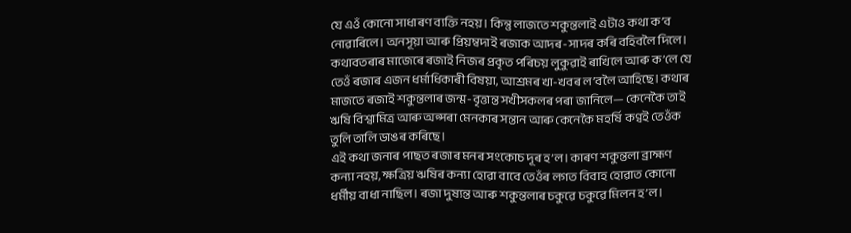যে এওঁ কোনো সাধাৰণ ব্যক্তি নহয়। কিন্তু লাজতে শকুন্তলাই এটাও কথা ক’ব নোৱাৰিলে। অনসূয়া আৰু প্ৰিয়ম্বদাই ৰজাক আদৰ-সাদৰ কৰি বহিবলৈ দিলে।
কথাবতৰাৰ মাজেৰে ৰজাই নিজৰ প্ৰকৃত পৰিচয় লুকুৱাই ৰাখিলে আৰু ক’লে যে তেওঁ ৰজাৰ এজন ধৰ্মাধিকাৰী বিষয়া, আশ্ৰমৰ খা-খবৰ ল’বলৈ আহিছে। কথাৰ মাজতে ৰজাই শকুন্তলাৰ জন্ম-বৃত্তান্ত সখীসকলৰ পৰা জানিলে— কেনেকৈ তাই ঋষি বিশ্বামিত্ৰ আৰু অপ্সৰা মেনকাৰ সন্তান আৰু কেনেকৈ মহৰ্ষি কণ্বই তেওঁক তুলি তালি ডাঙৰ কৰিছে।
এই কথা জনাৰ পাছত ৰজাৰ মনৰ সংকোচ দূৰ হ’ল। কাৰণ শকুন্তলা ব্ৰাহ্মণ কন্যা নহয়, ক্ষত্ৰিয় ঋষিৰ কন্যা হোৱা বাবে তেওঁৰ লগত বিবাহ হোৱাত কোনো ধৰ্মীয় বাধা নাছিল। ৰজা দুষ্যন্ত আৰু শকুন্তলাৰ চকুৱে চকুৱে মিলন হ’ল।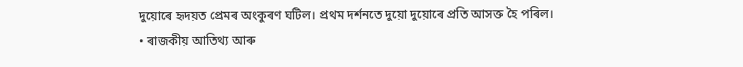দুয়োৰে হৃদয়ত প্ৰেমৰ অংকুৰণ ঘটিল। প্ৰথম দৰ্শনতে দুয়ো দুয়োৰে প্ৰতি আসক্ত হৈ পৰিল।
• ৰাজকীয় আতিথ্য আৰু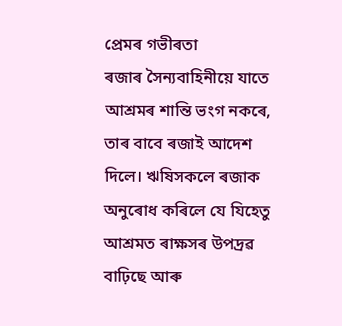প্ৰেমৰ গভীৰতা
ৰজাৰ সৈন্যবাহিনীয়ে যাতে আশ্ৰমৰ শান্তি ভংগ নকৰে, তাৰ বাবে ৰজাই আদেশ দিলে। ঋষিসকলে ৰজাক অনুৰোধ কৰিলে যে যিহেতু আশ্ৰমত ৰাক্ষসৰ উপদ্ৰৱ বাঢ়িছে আৰু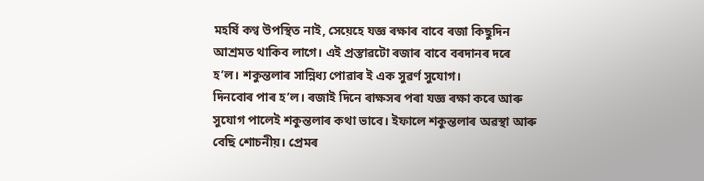মহৰ্ষি কণ্ব উপস্থিত নাই, সেয়েহে যজ্ঞ ৰক্ষাৰ বাবে ৰজা কিছুদিন আশ্ৰমত থাকিব লাগে। এই প্ৰস্তাৱটো ৰজাৰ বাবে বৰদানৰ দৰে হ’ল। শকুন্তলাৰ সান্নিধ্য পোৱাৰ ই এক সুৱৰ্ণ সুযোগ।
দিনবোৰ পাৰ হ’ল। ৰজাই দিনে ৰাক্ষসৰ পৰা যজ্ঞ ৰক্ষা কৰে আৰু সুযোগ পালেই শকুন্তলাৰ কথা ভাবে। ইফালে শকুন্তলাৰ অৱস্থা আৰু বেছি শোচনীয়। প্ৰেমৰ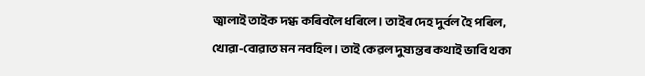জ্বালাই তাইক দগ্ধ কৰিবলৈ ধৰিলে। তাইৰ দেহ দুৰ্বল হৈ পৰিল, খোৱা-বোৱাত মন নবহিল। তাই কেৱল দুষ্যন্তৰ কথাই ভাবি থকা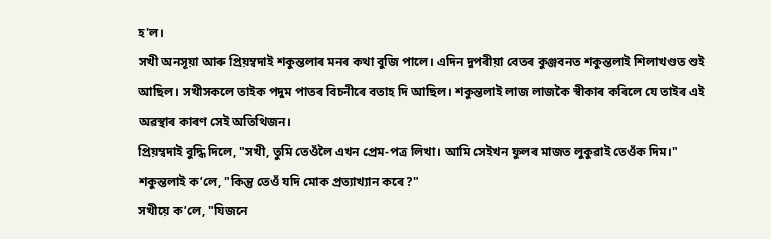হ'ল।
সখী অনসূয়া আৰু প্ৰিয়ম্বদাই শকুন্তলাৰ মনৰ কথা বুজি পালে। এদিন দুপৰীয়া বেতৰ কুঞ্জবনত শকুন্তলাই শিলাখণ্ডত শুই আছিল। সখীসকলে তাইক পদুম পাতৰ বিচনীৰে বতাহ দি আছিল। শকুন্তলাই লাজ লাজকৈ স্বীকাৰ কৰিলে যে তাইৰ এই অৱস্থাৰ কাৰণ সেই অতিথিজন।
প্ৰিয়ম্বদাই বুদ্ধি দিলে, "সখী, তুমি তেওঁলৈ এখন প্ৰেম-পত্ৰ লিখা। আমি সেইখন ফুলৰ মাজত লুকুৱাই তেওঁক দিম।"
শকুন্তলাই ক’লে, "কিন্তু তেওঁ যদি মোক প্ৰত্যাখ্যান কৰে?"
সখীয়ে ক’লে, "যিজনে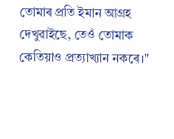তোমাৰ প্ৰতি ইমান আগ্ৰহ দেখুৱাইছে, তেওঁ তোমাক কেতিয়াও প্ৰত্যাখ্যান নকৰে।"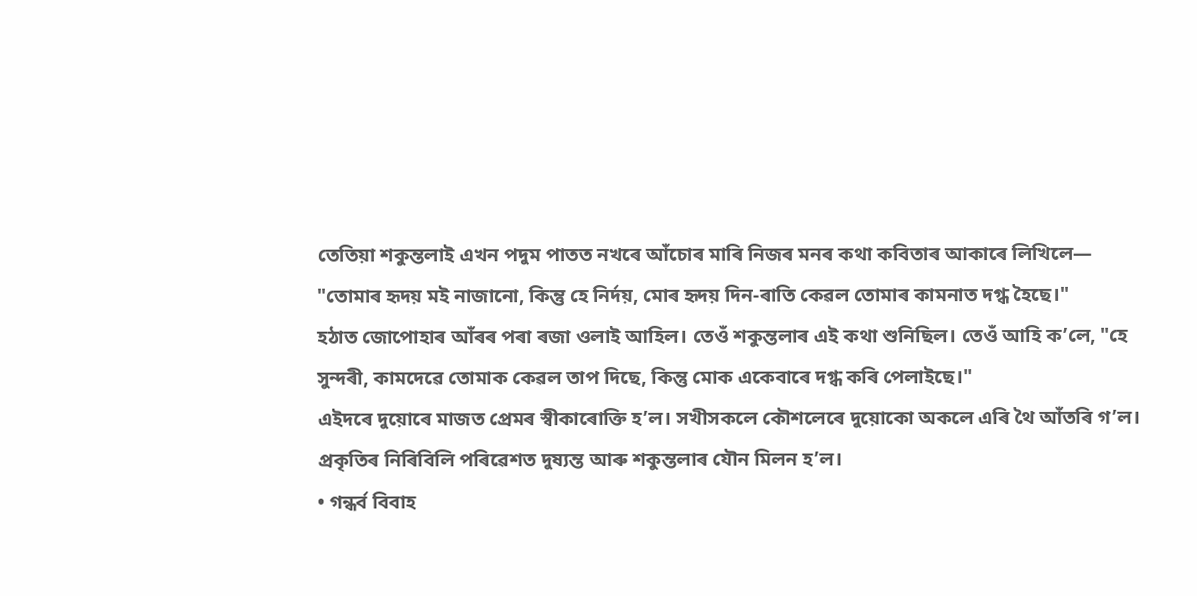তেতিয়া শকুন্তলাই এখন পদুম পাতত নখৰে আঁচোৰ মাৰি নিজৰ মনৰ কথা কবিতাৰ আকাৰে লিখিলে—
"তোমাৰ হৃদয় মই নাজানো, কিন্তু হে নিৰ্দয়, মোৰ হৃদয় দিন-ৰাতি কেৱল তোমাৰ কামনাত দগ্ধ হৈছে।"
হঠাত জোপোহাৰ আঁৰৰ পৰা ৰজা ওলাই আহিল। তেওঁ শকুন্তলাৰ এই কথা শুনিছিল। তেওঁ আহি ক’লে, "হে সুন্দৰী, কামদেৱে তোমাক কেৱল তাপ দিছে, কিন্তু মোক একেবাৰে দগ্ধ কৰি পেলাইছে।"
এইদৰে দুয়োৰে মাজত প্ৰেমৰ স্বীকাৰোক্তি হ’ল। সখীসকলে কৌশলেৰে দুয়োকো অকলে এৰি থৈ আঁতৰি গ’ল। প্ৰকৃতিৰ নিৰিবিলি পৰিৱেশত দুষ্যন্ত আৰু শকুন্তলাৰ যৌন মিলন হ’ল।
• গন্ধৰ্ব বিবাহ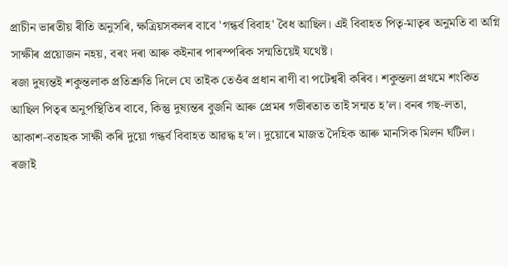প্ৰাচীন ভাৰতীয় ৰীতি অনুসৰি, ক্ষত্ৰিয়সকলৰ বাবে 'গন্ধৰ্ব বিবাহ' বৈধ আছিল। এই বিবাহত পিতৃ-মাতৃৰ অনুমতি বা অগ্নি সাক্ষীৰ প্ৰয়োজন নহয়, বৰং দৰা আৰু কইনাৰ পাৰস্পৰিক সন্মতিয়েই যথেষ্ট।
ৰজা দুষ্যন্তই শকুন্তলাক প্ৰতিশ্ৰুতি দিলে যে তাইক তেওঁৰ প্ৰধান ৰাণী বা পটেশ্বৰী কৰিব। শকুন্তলা প্ৰথমে শংকিত আছিল পিতৃৰ অনুপস্থিতিৰ বাবে, কিন্তু দুষ্যন্তৰ বুজনি আৰু প্ৰেমৰ গভীৰতাত তাই সন্মত হ’ল। বনৰ গছ-লতা, আকাশ-বতাহক সাক্ষী কৰি দুয়ো গন্ধৰ্ব বিবাহত আৱদ্ধ হ’ল। দুয়োৰে মাজত দৈহিক আৰু মানসিক মিলন ঘটিল।
ৰজাই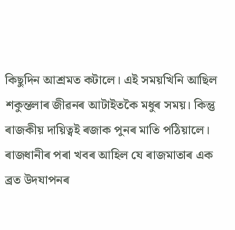কিছুদিন আশ্ৰমত কটালে। এই সময়খিনি আছিল শকুন্তলাৰ জীৱনৰ আটাইতকৈ মধুৰ সময়। কিন্তু ৰাজকীয় দায়িত্বই ৰজাক পুনৰ মাতি পঠিয়ালে। ৰাজধানীৰ পৰা খবৰ আহিল যে ৰাজমাতাৰ এক ব্ৰত উদযাপনৰ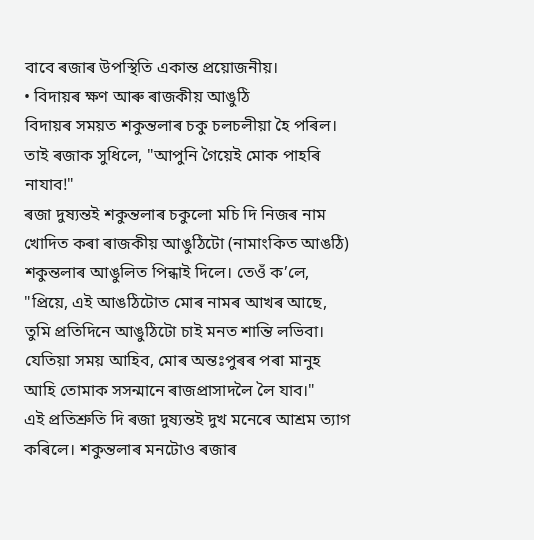বাবে ৰজাৰ উপস্থিতি একান্ত প্ৰয়োজনীয়।
• বিদায়ৰ ক্ষণ আৰু ৰাজকীয় আঙুঠি
বিদায়ৰ সময়ত শকুন্তলাৰ চকু চলচলীয়া হৈ পৰিল। তাই ৰজাক সুধিলে, "আপুনি গৈয়েই মোক পাহৰি নাযাব!"
ৰজা দুষ্যন্তই শকুন্তলাৰ চকুলো মচি দি নিজৰ নাম খোদিত কৰা ৰাজকীয় আঙুঠিটো (নামাংকিত আঙঠি) শকুন্তলাৰ আঙুলিত পিন্ধাই দিলে। তেওঁ ক’লে, "প্ৰিয়ে, এই আঙঠিটোত মোৰ নামৰ আখৰ আছে, তুমি প্ৰতিদিনে আঙুঠিটো চাই মনত শান্তি লভিবা। যেতিয়া সময় আহিব, মোৰ অন্তঃপুৰৰ পৰা মানুহ আহি তোমাক সসন্মানে ৰাজপ্ৰাসাদলৈ লৈ যাব।"
এই প্ৰতিশ্ৰুতি দি ৰজা দুষ্যন্তই দুখ মনেৰে আশ্ৰম ত্যাগ কৰিলে। শকুন্তলাৰ মনটোও ৰজাৰ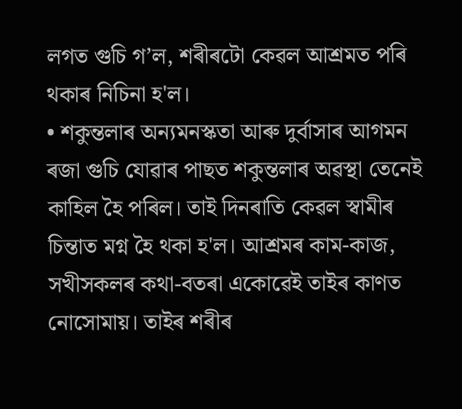লগত গুচি গ’ল, শৰীৰটো কেৱল আশ্ৰমত পৰি থকাৰ নিচিনা হ'ল।
• শকুন্তলাৰ অন্যমনস্কতা আৰু দুৰ্বাসাৰ আগমন
ৰজা গুচি যোৱাৰ পাছত শকুন্তলাৰ অৱস্থা তেনেই কাহিল হৈ পৰিল। তাই দিনৰাতি কেৱল স্বামীৰ চিন্তাত মগ্ন হৈ থকা হ'ল। আশ্ৰমৰ কাম-কাজ, সখীসকলৰ কথা-বতৰা একোৱেই তাইৰ কাণত নোসোমায়। তাইৰ শৰীৰ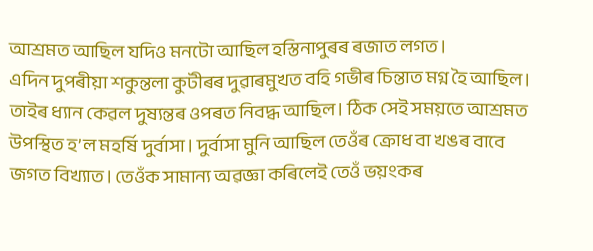আশ্ৰমত আছিল যদিও মনটো আছিল হস্তিনাপুৰৰ ৰজাত লগত।
এদিন দুপৰীয়া শকুন্তলা কুটীৰৰ দুৱাৰমুখত বহি গভীৰ চিন্তাত মগ্ন হৈ আছিল। তাইৰ ধ্যান কেৱল দুষ্যন্তৰ ওপৰত নিবদ্ধ আছিল। ঠিক সেই সময়তে আশ্ৰমত উপস্থিত হ’ল মহৰ্ষি দুৰ্বাসা। দুৰ্বাসা মুনি আছিল তেওঁৰ ক্ৰোধ বা খঙৰ বাবে জগত বিখ্যাত। তেওঁক সামান্য অৱজ্ঞা কৰিলেই তেওঁ ভয়ংকৰ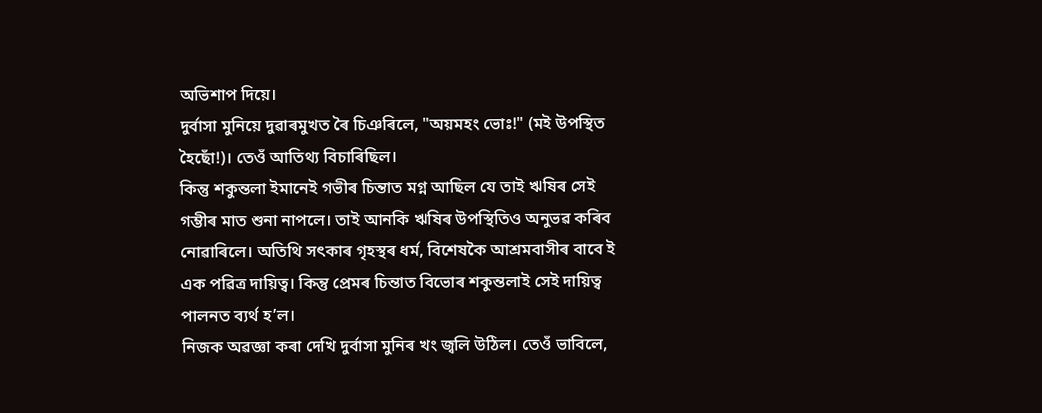অভিশাপ দিয়ে।
দুৰ্বাসা মুনিয়ে দুৱাৰমুখত ৰৈ চিঞৰিলে, "অয়মহং ভোঃ!" (মই উপস্থিত হৈছোঁ!)। তেওঁ আতিথ্য বিচাৰিছিল।
কিন্তু শকুন্তলা ইমানেই গভীৰ চিন্তাত মগ্ন আছিল যে তাই ঋষিৰ সেই গম্ভীৰ মাত শুনা নাপলে। তাই আনকি ঋষিৰ উপস্থিতিও অনুভৱ কৰিব নোৱাৰিলে। অতিথি সৎকাৰ গৃহস্থৰ ধৰ্ম, বিশেষকৈ আশ্ৰমবাসীৰ বাবে ই এক পৱিত্ৰ দায়িত্ব। কিন্তু প্ৰেমৰ চিন্তাত বিভোৰ শকুন্তলাই সেই দায়িত্ব পালনত ব্যৰ্থ হ’ল।
নিজক অৱজ্ঞা কৰা দেখি দুৰ্বাসা মুনিৰ খং জ্বলি উঠিল। তেওঁ ভাবিলে,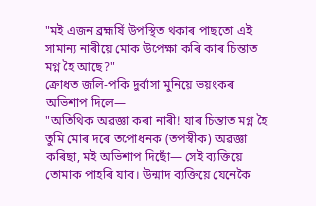"মই এজন ব্ৰহ্মৰ্ষি উপস্থিত থকাৰ পাছতো এই সামান্য নাৰীয়ে মোক উপেক্ষা কৰি কাৰ চিন্তাত মগ্ন হৈ আছে?"
ক্ৰোধত জলি-পকি দুৰ্বাসা মুনিয়ে ভয়ংকৰ অভিশাপ দিলে—
"অতিথিক অৱজ্ঞা কৰা নাৰী! যাৰ চিন্তাত মগ্ন হৈ তুমি মোৰ দৰে তপোধনক (তপস্বীক) অৱজ্ঞা কৰিছা, মই অভিশাপ দিছোঁ— সেই ব্যক্তিয়ে তোমাক পাহৰি যাব। উন্মাদ ব্যক্তিয়ে যেনেকৈ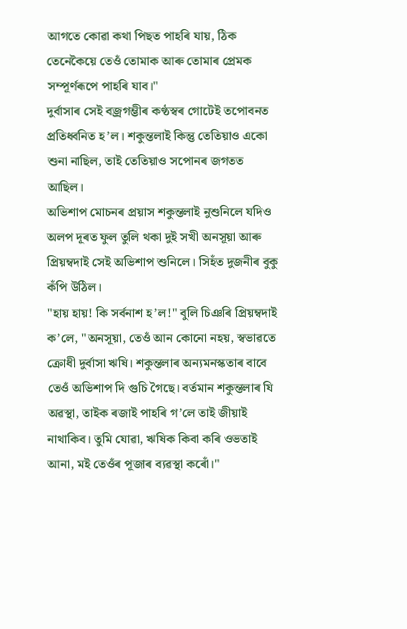আগতে কোৱা কথা পিছত পাহৰি যায়, ঠিক তেনেকৈয়ে তেওঁ তোমাক আৰু তোমাৰ প্ৰেমক সম্পূৰ্ণৰূপে পাহৰি যাব।"
দুৰ্বাসাৰ সেই বজ্ৰগম্ভীৰ কণ্ঠস্বৰ গোটেই তপোবনত প্ৰতিধ্বনিত হ’ল। শকুন্তলাই কিন্তু তেতিয়াও একো শুনা নাছিল, তাই তেতিয়াও সপোনৰ জগতত আছিল।
অভিশাপ মোচনৰ প্ৰয়াস শকুন্তলাই নুশুনিলে যদিও অলপ দূৰত ফুল তুলি থকা দুই সখী অনসূয়া আৰু প্ৰিয়ম্বদাই সেই অভিশাপ শুনিলে। সিহঁত দুজনীৰ বুকু কঁপি উঠিল।
"হায় হায়! কি সৰ্বনাশ হ’ল!" বুলি চিঞৰি প্ৰিয়ম্বদাই ক’লে, "অনসূয়া, তেওঁ আন কোনো নহয়, স্বভাৱতে ক্ৰোধী দুৰ্বাসা ঋষি। শকুন্তলাৰ অন্যমনস্কতাৰ বাবে তেওঁ অভিশাপ দি গুচি গৈছে। বৰ্তমান শকুন্তলাৰ যি অৱস্থা, তাইক ৰজাই পাহৰি গ’লে তাই জীয়াই নাথাকিব। তুমি যোৱা, ঋষিক কিবা কৰি ওভতাই আনা, মই তেওঁৰ পূজাৰ ব্যৱস্থা কৰোঁ।"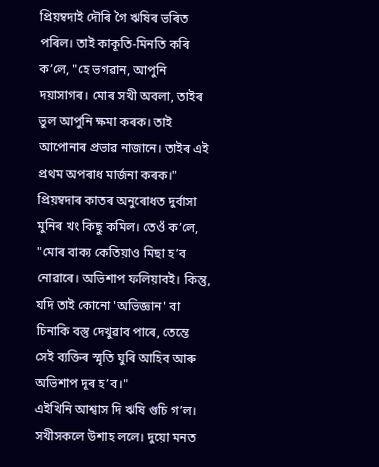প্ৰিয়ম্বদাই দৌৰি গৈ ঋষিৰ ভৰিত পৰিল। তাই কাকূতি-মিনতি কৰি ক’লে, "হে ভগৱান, আপুনি দয়াসাগৰ। মোৰ সখী অবলা, তাইৰ ভুল আপুনি ক্ষমা কৰক। তাই আপোনাৰ প্ৰভাৱ নাজানে। তাইৰ এই প্ৰথম অপৰাধ মাৰ্জনা কৰক।"
প্ৰিয়ম্বদাৰ কাতৰ অনুৰোধত দুৰ্বাসা মুনিৰ খং কিছু কমিল। তেওঁ ক’লে, "মোৰ বাক্য কেতিয়াও মিছা হ’ব নোৱাৰে। অভিশাপ ফলিয়াবই। কিন্তু, যদি তাই কোনো 'অভিজ্ঞান' বা চিনাকি বস্তু দেখুৱাব পাৰে, তেন্তে সেই ব্যক্তিৰ স্মৃতি ঘুৰি আহিব আৰু অভিশাপ দূৰ হ’ব।"
এইখিনি আশ্বাস দি ঋষি গুচি গ’ল। সখীসকলে উশাহ ললে। দুয়ো মনত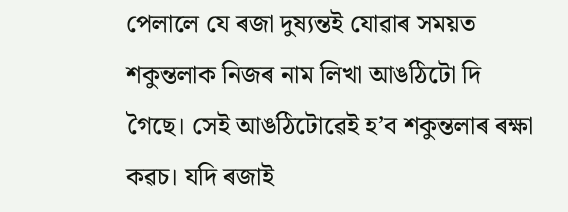পেলালে যে ৰজা দুষ্যন্তই যোৱাৰ সময়ত শকুন্তলাক নিজৰ নাম লিখা আঙঠিটো দি গৈছে। সেই আঙঠিটোৱেই হ’ব শকুন্তলাৰ ৰক্ষা কৱচ। যদি ৰজাই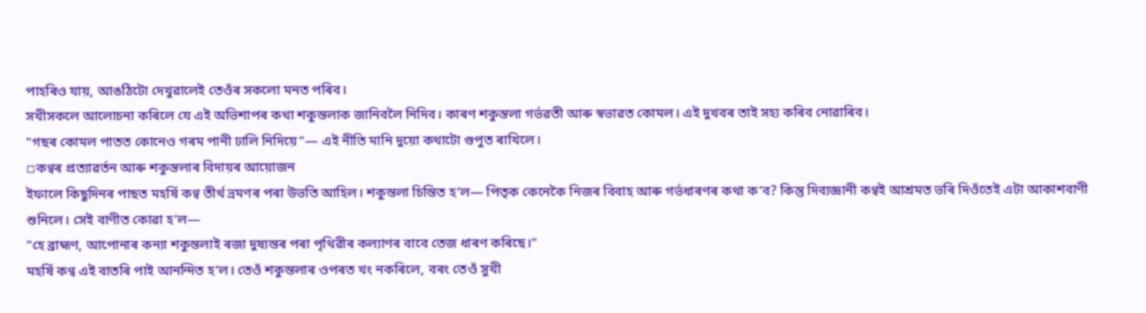পাহৰিও যায়, আঙঠিটো দেখুৱালেই তেওঁৰ সকলো মনত পৰিব।
সখীসকলে আলোচনা কৰিলে যে এই অভিশাপৰ কথা শকুন্তলাক জানিবলৈ নিদিব। কাৰণ শকুন্তলা গৰ্ভৱতী আৰু স্বভাৱত কোমল। এই দুখবৰ তাই সহ্য কৰিব নোৱাৰিব।
"গছৰ কোমল পাতত কোনেও গৰম পানী ঢালি নিদিয়ে"— এই নীতি মানি দুয়ো কথাটো গুপুত ৰাখিলে।
◽কণ্বৰ প্ৰত্যাৱৰ্তন আৰু শকুন্তলাৰ বিদায়ৰ আয়োজন
ইফালে কিছুদিনৰ পাছত মহৰ্ষি কণ্ব তীৰ্থ ভ্ৰমণৰ পৰা উভতি আহিল। শকুন্তলা চিন্তিত হ’ল— পিতৃক কেনেকৈ নিজৰ বিবাহ আৰু গৰ্ভধাৰণৰ কথা ক’ব? কিন্তু দিব্যজ্ঞানী কণ্বই আশ্ৰমত ভৰি দিওঁতেই এটা আকাশবাণী শুনিলে। সেই বাণীত কোৱা হ’ল—
"হে ব্ৰাহ্মণ, আপোনাৰ কন্যা শকুন্তলাই ৰজা দুষ্যন্তৰ পৰা পৃথিৱীৰ কল্যাণৰ বাবে তেজ ধাৰণ কৰিছে।"
মহৰ্ষি কণ্ব এই বাতৰি পাই আনন্দিত হ’ল। তেওঁ শকুন্তলাৰ ওপৰত খং নকৰিলে, বৰং তেওঁ সুখী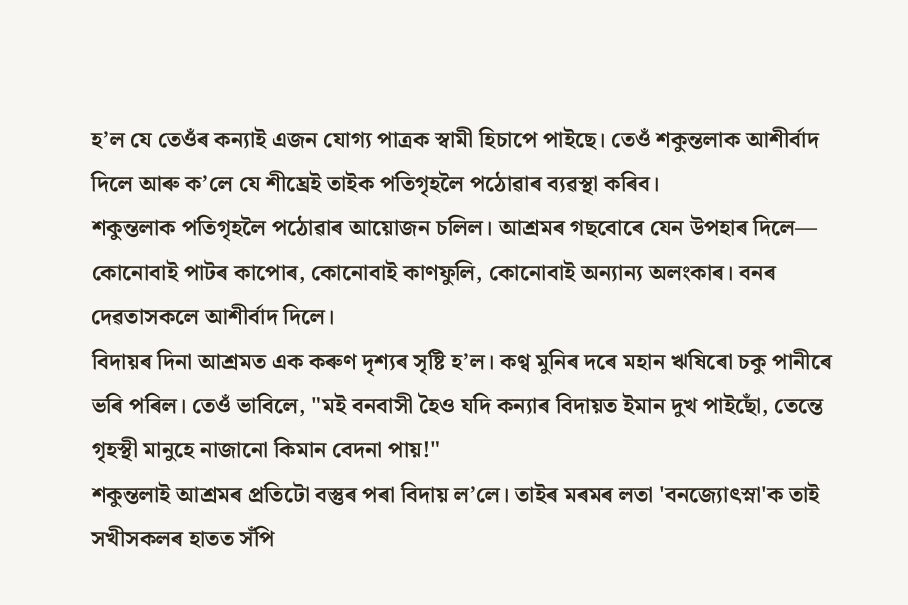হ’ল যে তেওঁৰ কন্যাই এজন যোগ্য পাত্ৰক স্বামী হিচাপে পাইছে। তেওঁ শকুন্তলাক আশীৰ্বাদ দিলে আৰু ক’লে যে শীঘ্ৰেই তাইক পতিগৃহলৈ পঠোৱাৰ ব্যৱস্থা কৰিব।
শকুন্তলাক পতিগৃহলৈ পঠোৱাৰ আয়োজন চলিল। আশ্ৰমৰ গছবোৰে যেন উপহাৰ দিলে— কোনোবাই পাটৰ কাপোৰ, কোনোবাই কাণফুলি, কোনোবাই অন্যান্য অলংকাৰ। বনৰ দেৱতাসকলে আশীৰ্বাদ দিলে।
বিদায়ৰ দিনা আশ্ৰমত এক কৰুণ দৃশ্যৰ সৃষ্টি হ’ল। কণ্ব মুনিৰ দৰে মহান ঋষিৰো চকু পানীৰে ভৰি পৰিল। তেওঁ ভাবিলে, "মই বনবাসী হৈও যদি কন্যাৰ বিদায়ত ইমান দুখ পাইছোঁ, তেন্তে গৃহস্থী মানুহে নাজানো কিমান বেদনা পায়!"
শকুন্তলাই আশ্ৰমৰ প্ৰতিটো বস্তুৰ পৰা বিদায় ল’লে। তাইৰ মৰমৰ লতা 'বনজ্যোৎস্না'ক তাই সখীসকলৰ হাতত সঁপি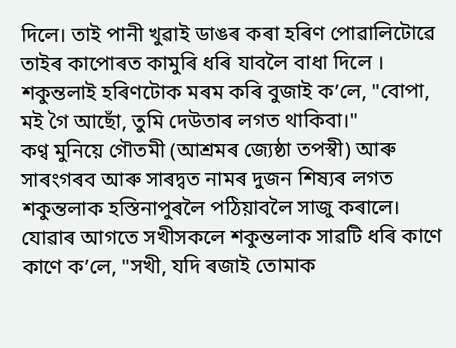দিলে। তাই পানী খুৱাই ডাঙৰ কৰা হৰিণ পোৱালিটোৱে তাইৰ কাপোৰত কামুৰি ধৰি যাবলৈ বাধা দিলে । শকুন্তলাই হৰিণটোক মৰম কৰি বুজাই ক’লে, "বোপা, মই গৈ আছোঁ, তুমি দেউতাৰ লগত থাকিবা।"
কণ্ব মুনিয়ে গৌতমী (আশ্ৰমৰ জ্যেষ্ঠা তপস্বী) আৰু সাৰংগৰব আৰু সাৰদ্বত নামৰ দুজন শিষ্যৰ লগত শকুন্তলাক হস্তিনাপুৰলৈ পঠিয়াবলৈ সাজু কৰালে।
যোৱাৰ আগতে সখীসকলে শকুন্তলাক সাৱটি ধৰি কাণে কাণে ক’লে, "সখী, যদি ৰজাই তোমাক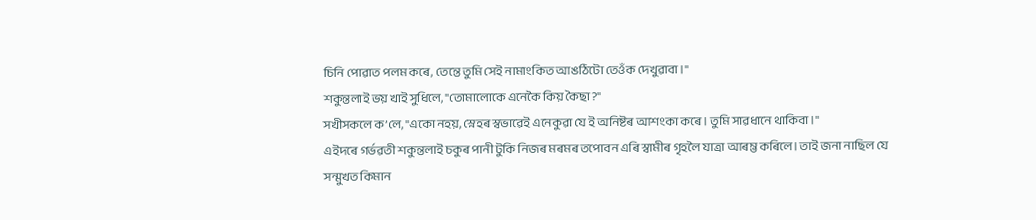চিনি পোৱাত পলম কৰে, তেন্তে তুমি সেই নামাংকিত আঙঠিটো তেওঁক দেখুৱাবা।"
শকুন্তলাই ভয় খাই সুধিলে, "তোমালোকে এনেকৈ কিয় কৈছা?"
সখীসকলে ক’লে, "একো নহয়, স্নেহৰ স্বভাৱেই এনেকুৱা যে ই অনিষ্টৰ আশংকা কৰে। তুমি সাৱধানে থাকিবা।"
এইদৰে গৰ্ভৱতী শকুন্তলাই চকুৰ পানী টুকি নিজৰ মৰমৰ তপোবন এৰি স্বামীৰ গৃহলৈ যাত্ৰা আৰম্ভ কৰিলে। তাই জনা নাছিল যে সন্মুখত কিমান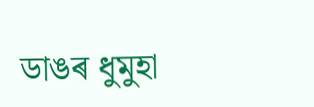ডাঙৰ ধুমুহা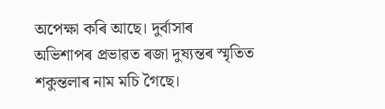অপেক্ষা কৰি আছে। দুৰ্বাসাৰ অভিশাপৰ প্ৰভাৱত ৰজা দুষ্যন্তৰ স্মৃতিত শকুন্তলাৰ নাম মচি গৈছে।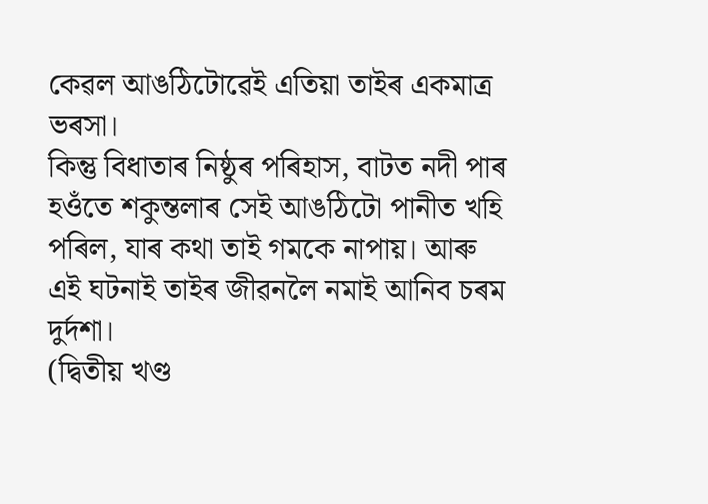কেৱল আঙঠিটোৱেই এতিয়া তাইৰ একমাত্ৰ ভৰসা।
কিন্তু বিধাতাৰ নিষ্ঠুৰ পৰিহাস, বাটত নদী পাৰ হওঁতে শকুন্তলাৰ সেই আঙঠিটো পানীত খহি পৰিল, যাৰ কথা তাই গমকে নাপায়। আৰু এই ঘটনাই তাইৰ জীৱনলৈ নমাই আনিব চৰম দুৰ্দশা।
(দ্বিতীয় খণ্ড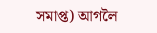সমাপ্ত) আগলৈ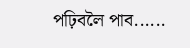পঢ়িবলৈ পাব......